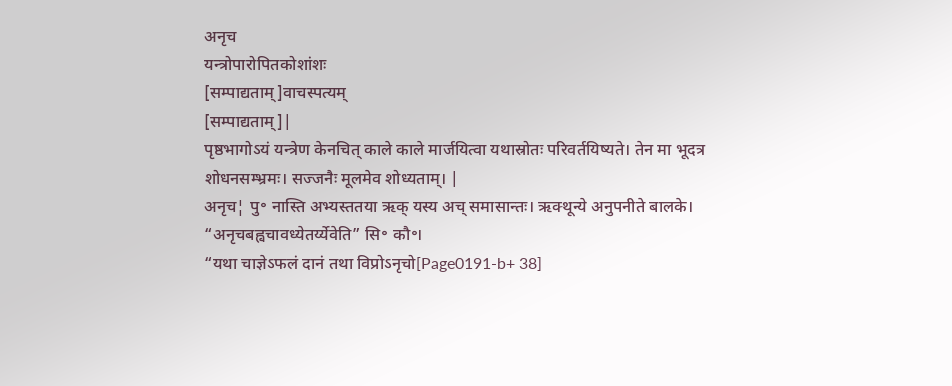अनृच
यन्त्रोपारोपितकोशांशः
[सम्पाद्यताम्]वाचस्पत्यम्
[सम्पाद्यताम्]|
पृष्ठभागोऽयं यन्त्रेण केनचित् काले काले मार्जयित्वा यथास्रोतः परिवर्तयिष्यते। तेन मा भूदत्र शोधनसम्भ्रमः। सज्जनैः मूलमेव शोध्यताम्। |
अनृच¦ पु॰ नास्ति अभ्यस्ततया ऋक् यस्य अच् समासान्तः। ऋक्थून्ये अनुपनीते बालके।
“अनृचबह्वचावध्येतर्य्येवेति” सि॰ कौ॰।
“यथा चाज्ञेऽफलं दानं तथा विप्रोऽनृचो[Page0191-b+ 38]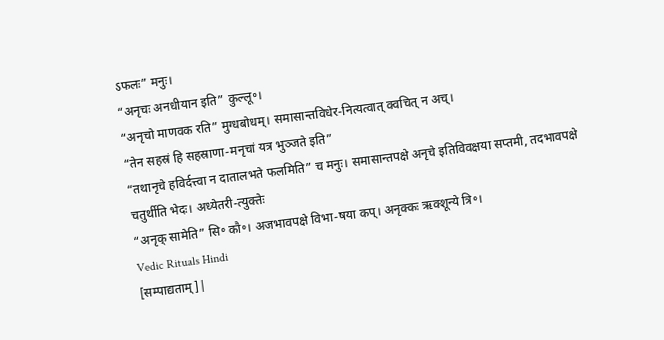ऽफलः” मनुः।
“अनृचः अनधीयान इति” कुल्लू॰।
“अनृचो माणवक रति” मुग्धबोधम्। समासान्तविधेर-नित्यत्वात् क्वचित् न अच्।
“तेन सहस्रं हि सहस्राणा-मनृचां यत्र भुञ्जते इति”
“तथानृचे हविर्दत्त्वा न दातालभते फलमिति” च मनुः। समासान्तपक्षे अनृचे इतिविवक्षया सप्तमी, तदभावपक्षे चतुर्थीति भेदः। अध्येतरी-त्युक्तेः
“अनृक् सामेति” सि॰ कौ॰। अजभावपक्षे विभा-षया कप्। अनृक्कः ऋक्शून्ये त्रि॰।
Vedic Rituals Hindi
[सम्पाद्यताम्]|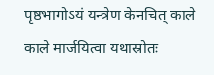पृष्ठभागोऽयं यन्त्रेण केनचित् काले काले मार्जयित्वा यथास्रोतः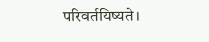परिवर्तयिष्यते।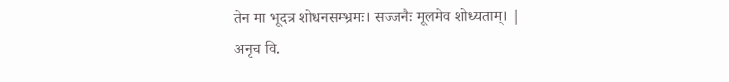तेन मा भूदत्र शोधनसम्भ्रमः। सज्जनैः मूलमेव शोध्यताम्। |
अनृच वि.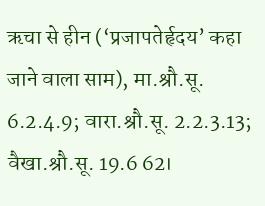ऋचा से हीन (‘प्रजापतेर्हृदय’ कहा जाने वाला साम), मा.श्रौ.सू. 6.2.4.9; वारा.श्रौ.सू. 2.2.3.13; वैखा.श्रौ.सू. 19.6 62।